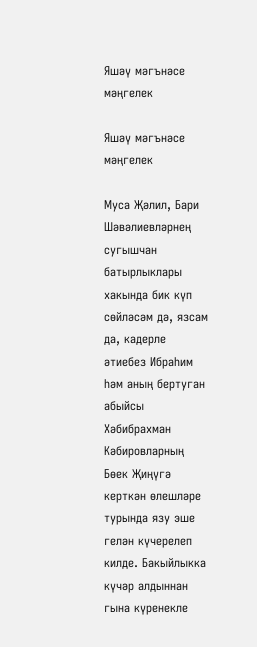Яшәү мәгънәсе мәңгелек

Яшәү мәгънәсе мәңгелек

Муса Җәлил, Бари Шәвәлиевләрнең сугышчан батырлыклары хакында бик күп сөйләсәм дә, язсам да, кадерле әтиебез Ибраһим һәм аның бертуган абыйсы Хәбибрахман Кәбировларның Бөек Җиңүгә керткән өлешләре турында язу эше гелән күчерелеп килде. Бакыйлыкка күчәр алдыннан гына күренекле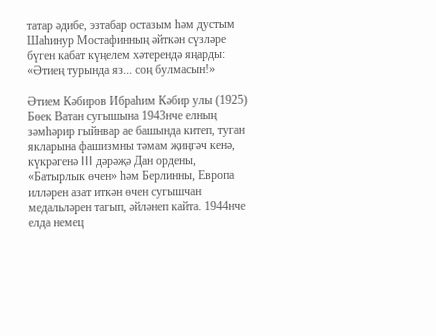татар әдибе, эзтабар остазым һәм дустым Шаһинур Мостафинның әйткән сүзләре бүген кабат күңелем хәтерендә яңарды: «Әтиең турында яз... соң булмасын!»

Әтием Кәбиров Ибраһим Кәбир улы (1925) Бөек Ватан сугышына 1943нче елның зәмһәрир гыйнвар ае башында китеп, туган якларына фашизмны тәмам җиңгәч кенә, күкрәгенә III дәрәҗә Дан ордены, «Батырлык өчен» һәм Берлинны, Европа илләрен азат иткән өчен сугышчан медальләрен тагып, әйләнеп кайта. 1944нче елда немец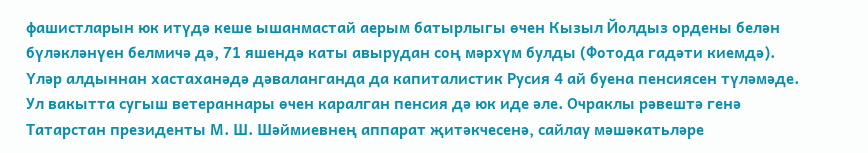фашистларын юк итүдә кеше ышанмастай аерым батырлыгы өчен Кызыл Йолдыз ордены белән бүләкләнүен белмичә дә, 71 яшендә каты авырудан соң мәрхүм булды (Фотода гадәти киемдә). Үләр алдыннан хастаханәдә дәваланганда да капиталистик Русия 4 ай буена пенсиясен түләмәде. Ул вакытта сугыш ветераннары өчен каралган пенсия дә юк иде әле. Очраклы рәвештә генә Татарстан президенты М. Ш. Шәймиевнең аппарат җитәкчесенә, сайлау мәшәкатьләре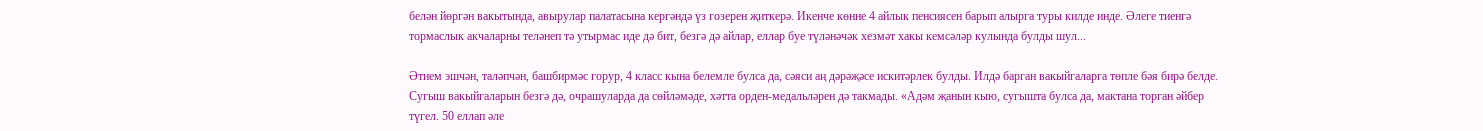белән йөргән вакытында, авырулар палатасына кергәндә үз гозерен җиткерә. Икенче көнне 4 айлык пенсиясен барып алырга туры килде инде. Әлеге тиенгә тормаслык акчаларны теләнеп тә утырмас иде дә бит, безгә дә айлар, еллар буе түләнәчәк хезмәт хакы кемсәләр кулында булды шул...

Әтием эшчән, таләпчән, башбирмәс горур, 4 класс кына белемле булса да, сәяси аң дәрәҗәсе искитәрлек булды. Илдә барган вакыйгаларга төпле бәя бирә белде. Сугыш вакыйгаларын безгә дә, очрашуларда да сөйләмәде, хәтта орден-медальләрен дә такмады. «Адәм җанын кыю, сугышта булса да, мактана торган әйбер түгел. 50 еллап әле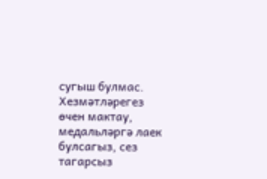сугыш булмас. Хезмәтләрегез өчен мактау, медальләргә лаек булсагыз, сез тагарсыз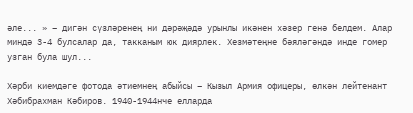әле... » – дигән сүзләренең ни дәрәҗәдә урынлы икәнен хәзер генә белдем. Алар миндә 3-4 булсалар да, такканым юк диярлек. Хезмәтеңне бәяләгәндә инде гомер узган була шул...

Хәрби киемдәге фотода әтиемнең абыйсы – Кызыл Армия офицеры, өлкән лейтенант Хәбибрахман Кәбиров. 1940-1944нче елларда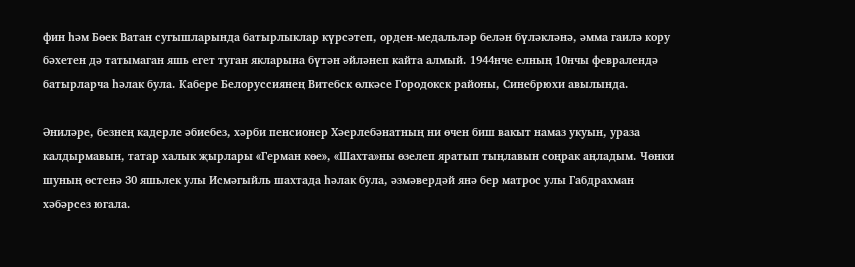фин һәм Бөек Ватан сугышларында батырлыклар күрсәтеп, орден-медальләр белән бүләкләнә, әмма гаилә кору бәхетен дә татымаган яшь егет туган якларына бүтән әйләнеп кайта алмый. 1944нче елның 10нчы февралендә батырларча һәлак була. Кабере Белоруссиянең Витебск өлкәсе Городокск районы, Синебрюхи авылында.

Әниләре, безнең кадерле әбиебез, хәрби пенсионер Хәерлебәнатның ни өчен биш вакыт намаз укуын, ураза калдырмавын, татар халык җырлары «Герман көе», «Шахта»ны өзелеп яратып тыңлавын соңрак аңладым. Чөнки шуның өстенә 30 яшьлек улы Исмәгыйль шахтада һәлак була, әзмәвердәй янә бер матрос улы Габдрахман хәбәрсез югала.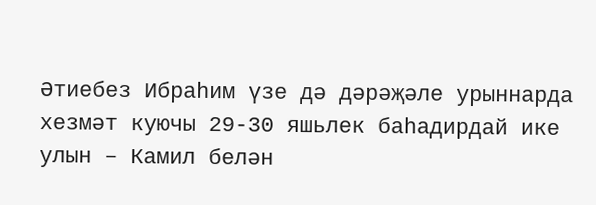Әтиебез Ибраһим үзе дә дәрәҗәле урыннарда хезмәт куючы 29-30 яшьлек баһадирдай ике улын – Камил белән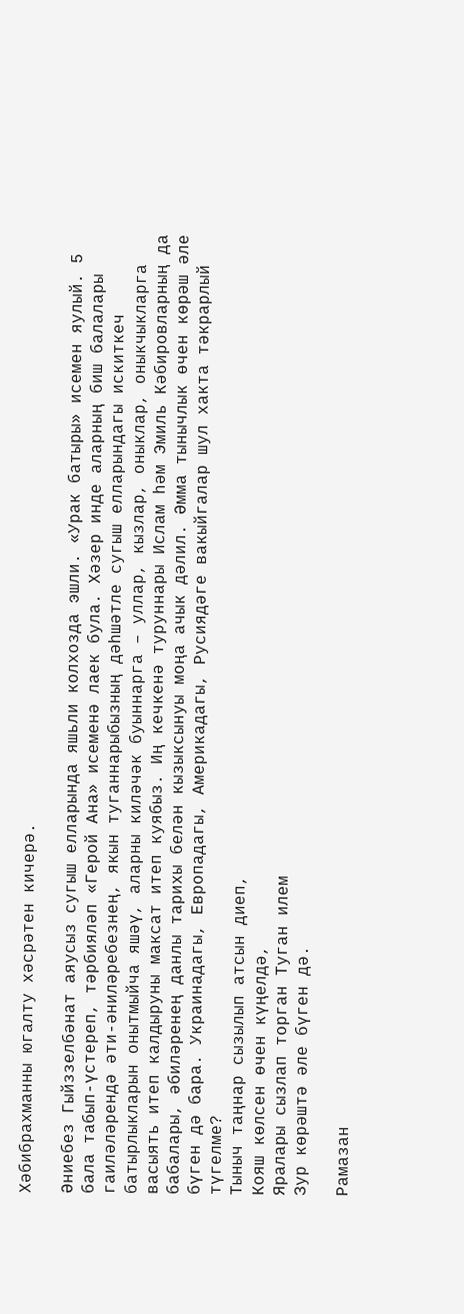Хәбибрахманны югалту хәсрәтен кичерә.

Әниебез Гыйззелбәнат аяусыз сугыш елларында яшьли колхозда эшли. «Урак батыры» исемен яулый. 5 бала табып-үстереп, тәрбияләп «Герой Ана» исеменә лаек була. Хәзер инде аларның биш балалары гаиләләрендә әти-әниләребезнең, якын туганнарыбызның дәһшәтле сугыш елларындагы искиткеч батырлыкларын онытмыйча яшәү, аларны киләчәк буыннарга – уллар, кызлар, оныклар, оныкчыкларга васыять итеп калдыруны максат итеп куябыз. Иң кечкенә туруннары Ислам һәм Эмиль Кәбировларның да бабалары, әбиләренең данлы тарихы белән кызыксынуы моңа ачык дәлил. Әмма тынычлык өчен көрәш әле бүген дә бара. Украинадагы, Европадагы, Америкадагы, Русиядәге вакыйгалар шул хакта тәкрарлый түгелме?
Тыныч таңнар сызылып атсын диеп,
Кояш көлсен өчен күңелдә,
Яралары сызлап торган Туган илем
Зур көрәштә әле бүген дә.

Рамазан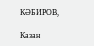КӘБИРОВ,

Казан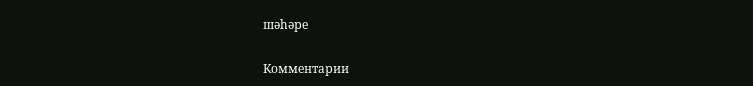шәһәре

Комментарии